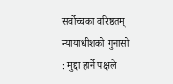सर्वोच्चका वरिष्ठतम् न्यायाधीशको गुनासो : मुद्दा हार्ने पक्षले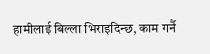हामीलाई बिल्ला भिराइदिन्छ, काम गर्नै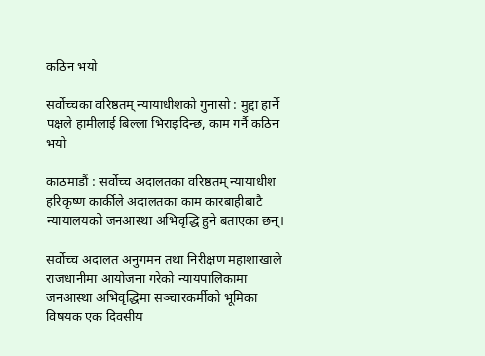कठिन भयो

सर्वोच्चका वरिष्ठतम् न्यायाधीशको गुनासो : मुद्दा हार्ने पक्षले हामीलाई बिल्ला भिराइदिन्छ, काम गर्नै कठिन भयो

काठमाडौं : सर्वोच्च अदालतका वरिष्ठतम् न्यायाधीश हरिकृष्ण कार्कीले अदालतका काम कारबाहीबाटै  न्यायालयको जनआस्था अभिवृद्धि हुने बताएका छन्।

सर्वोच्च अदालत अनुगमन तथा निरीक्षण महाशाखाले राजधानीमा आयोजना गरेको न्यायपालिकामा जनआस्था अभिवृद्धिमा सञ्चारकर्मीको भूमिका विषयक एक दिवसीय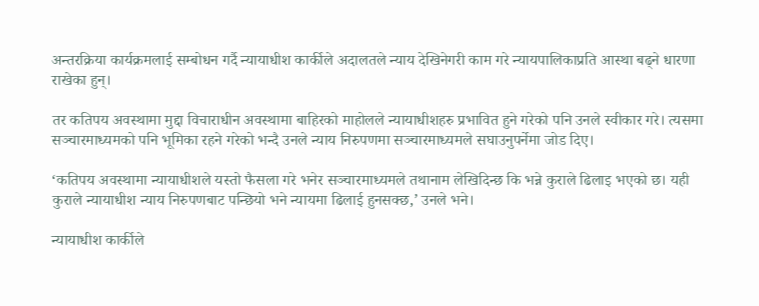अन्तरक्रिया कार्यक्रमलाई सम्बोधन गर्दै न्यायाधीश कार्कीले अदालतले न्याय देखिनेगरी काम गरे न्यायपालिकाप्रति आस्था बढ्ने धारणा राखेका हुन्।

तर कतिपय अवस्थामा मुद्दा विचाराधीन अवस्थामा बाहिरको माहोलले न्यायाधीशहरु प्रभावित हुने गरेको पनि उनले स्वीकार गरे। त्यसमा सञ्चारमाध्यमको पनि भूमिका रहने गरेको भन्दै उनले न्याय निरुपणमा सञ्चारमाध्यमले सघाउनुपर्नेमा जोड दिए।

‘कतिपय अवस्थामा न्यायाधीशले यस्तो फैसला गरे भनेर सञ्चारमाध्यमले तथानाम लेखिदिन्छ कि भन्ने कुराले ढिलाइ भएको छ। यही कुराले न्यायाधीश न्याय निरुपणबाट पन्छियो भने न्यायमा ढिलाई हुनसक्छ,’ उनले भने।

न्यायाधीश कार्कीले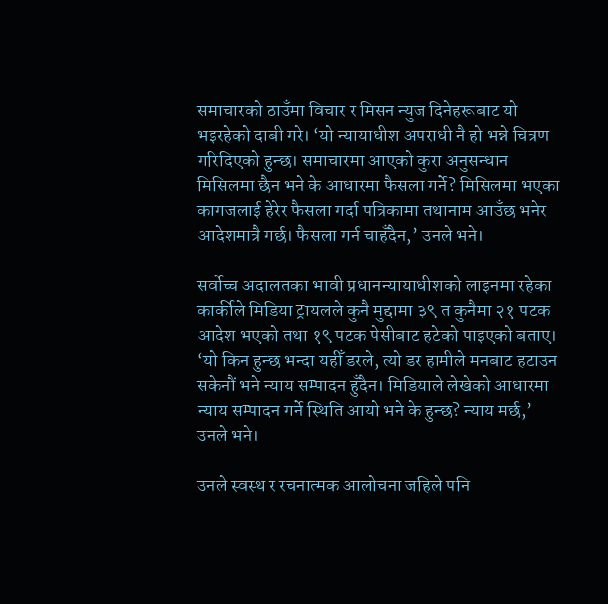समाचारको ठाउँमा विचार र मिसन न्युज दिनेहरूबाट यो भइरहेको दाबी गरे। ‘यो न्यायाधीश अपराधी नै हो भन्ने चित्रण गरिदिएको हुन्छ। समाचारमा आएको कुरा अनुसन्धान मिसिलमा छैन भने के आधारमा फैसला गर्ने? मिसिलमा भएका कागजलाई हेरेर फैसला गर्दा पत्रिकामा तथानाम आउँछ भनेर आदेशमात्रै गर्छ। फैसला गर्न चाहँदैन,’ उनले भने।

सर्वोच्च अदालतका भावी प्रधानन्यायाधीशको लाइनमा रहेका कार्कीले मिडिया ट्रायलले कुनै मुद्दामा ३९ त कुनैमा २१ पटक आदेश भएको तथा १९ पटक पेसीबाट हटेको पाइएको बताए। ‘यो किन हुन्छ भन्दा यहीँ डरले, त्यो डर हामीले मनबाट हटाउन सकेनौं भने न्याय सम्पादन हुँदैन। मिडियाले लेखेको आधारमा न्याय सम्पादन गर्ने स्थिति आयो भने के हुन्छ? न्याय मर्छ,’ उनले भने।

उनले स्वस्थ र रचनात्मक आलोचना जहिले पनि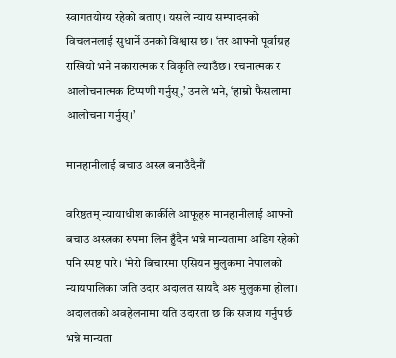स्वागतयोग्य रहेको बताए। यसले न्याय सम्पादनको विचलनलाई सुधार्ने उनको विश्वास छ। ‘तर आफ्नो पूर्वाग्रह राखियो भने नकारात्मक र विकृति ल्याउँछ। रचनात्मक र आलोचनात्मक टिप्पणी गर्नुस्,’ उनले भने, ‘हाम्रो फैसलामा आलोचना गर्नुस्।’

मानहानीलाई बचाउ अस्त्र बनाउँदैनौं

वरिष्ठतम् न्यायाधीश कार्कीले आफूहरु मानहानीलाई आफ्नो बचाउ अस्त्रका रुपमा लिन हुँदैन भन्ने मान्यतामा अडिग रहेको पनि स्पष्ट पारे। ‘मेरो बिचारमा एसियन मुलुकमा नेपालको न्यायपालिका जति उदार अदालत सायदै अरु मुलुकमा होला। अदालतको अवहेलनामा यति उदारता छ कि सजाय गर्नुपर्छ भन्ने मान्यता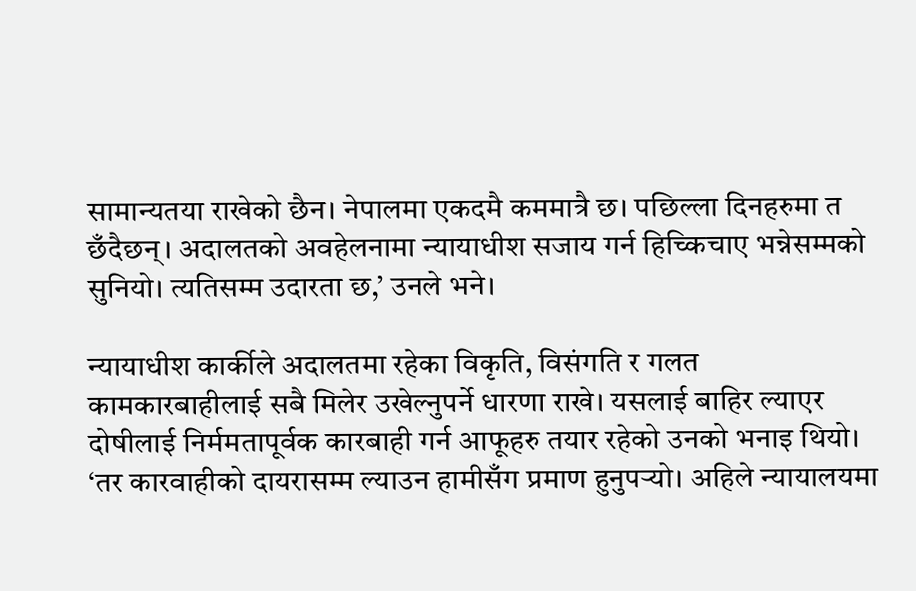सामान्यतया राखेको छैन। नेपालमा एकदमै कममात्रै छ। पछिल्ला दिनहरुमा त छँदैछन्। अदालतको अवहेलनामा न्यायाधीश सजाय गर्न हिच्किचाए भन्नेसम्मको सुनियो। त्यतिसम्म उदारता छ,’ उनले भने।

न्यायाधीश कार्कीले अदालतमा रहेका विकृति, विसंगति र गलत कामकारबाहीलाई सबै मिलेर उखेल्नुपर्ने धारणा राखे। यसलाई बाहिर ल्याएर दोषीलाई निर्ममतापूर्वक कारबाही गर्न आफूहरु तयार रहेको उनको भनाइ थियो। ‘तर कारवाहीको दायरासम्म ल्याउन हामीसँग प्रमाण हुनुपर्‍यो। अहिले न्यायालयमा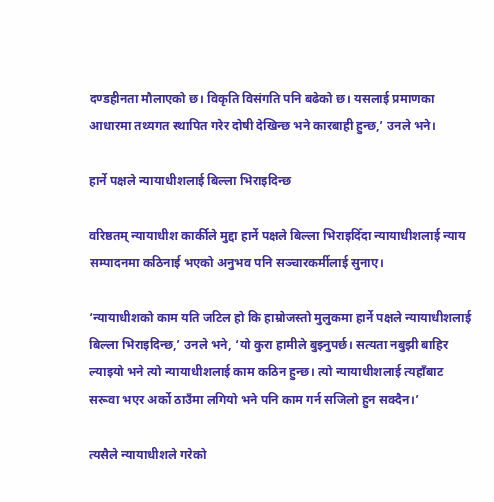दण्डहीनता मौलाएको छ। विकृति विसंगति पनि बढेको छ। यसलाई प्रमाणका आधारमा तथ्यगत स्थापित गरेर दोषी देखिन्छ भने कारबाही हुन्छ,’ उनले भने।

हार्ने पक्षले न्यायाधीशलाई बिल्ला भिराइदिन्छ

वरिष्ठतम् न्यायाधीश कार्कीले मुद्दा हार्ने पक्षले बिल्ला भिराइदिँदा न्यायाधीशलाई न्याय सम्पादनमा कठिनाई भएको अनुभव पनि सञ्चारकर्मीलाई सुनाए।

‘न्यायाधीशको काम यति जटिल हो कि हाम्रोजस्तो मुलुकमा हार्ने पक्षले न्यायाधीशलाई बिल्ला भिराइदिन्छ,’ उनले भने, ‘यो कुरा हामीले बुझ्नुपर्छ। सत्यता नबुझी बाहिर ल्याइयो भने त्यो न्यायाधीशलाई काम कठिन हुन्छ। त्यो न्यायाधीशलाई त्यहाँबाट सरूवा भएर अर्को ठाउँमा लगियो भने पनि काम गर्न सजिलो हुन सक्दैन।’

त्यसैले न्यायाधीशले गरेको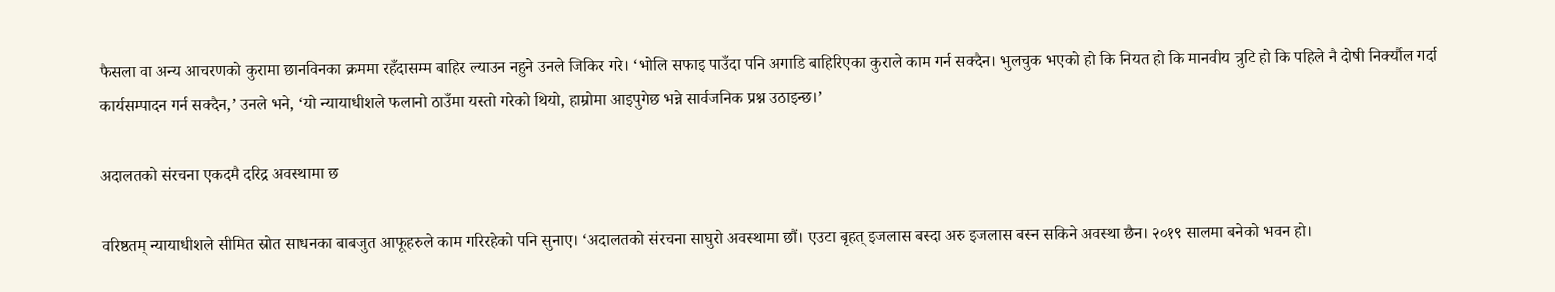फैसला वा अन्य आचरणको कुरामा छानविनका क्रममा रहँदासम्म बाहिर ल्याउन नहुने उनले जिकिर गरे। ‘भोलि सफाइ पाउँदा पनि अगाडि बाहिरिएका कुराले काम गर्न सक्दैन। भुलचुक भएको हो कि नियत हो कि मानवीय त्रुटि हो कि पहिले नै दोषी निर्क्यौल गर्दा कार्यसम्पादन गर्न सक्दैन,’ उनले भने, ‘यो न्यायाधीशले फलानो ठाउँमा यस्तो गरेको थियो, हाम्रोमा आइपुगेछ भन्ने सार्वजनिक प्रश्न उठाइन्छ।’

अदालतको संरचना एकदमै दरिद्र अवस्थामा छ

वरिष्ठतम् न्यायाधीशले सीमित स्रोत साधनका बाबजुत आफूहरुले काम गरिरहेको पनि सुनाए। ‘अदालतको संरचना साघुरो अवस्थामा छौं। एउटा बृहत् इजलास बस्दा अरु इजलास बस्न सकिने अवस्था छैन। २०१९ सालमा बनेको भवन हो।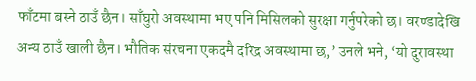फाँटमा बस्ने ठाउँ छैन। साँघुरो अवस्थामा भए पनि मिसिलको सुरक्षा गर्नुपरेको छ। वरण्डादेखि अन्य ठाउँ खाली छैन। भौतिक संरचना एकदमै दरिद्र अवस्थामा छ,’ उनले भने, ‘यो दुरावस्था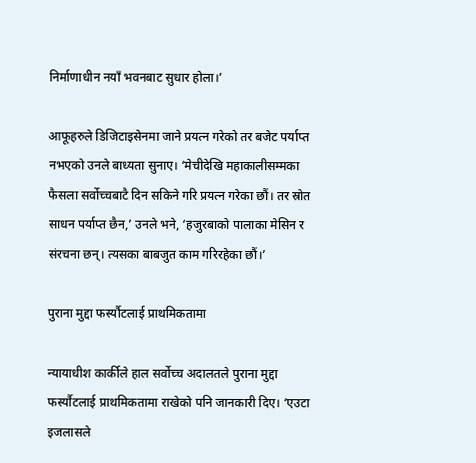निर्माणाधीन नयाँ भवनबाट सुधार होला।’

आफूहरुले डिजिटाइसेनमा जाने प्रयत्न गरेको तर बजेट पर्याप्त नभएको उनले बाध्यता सुनाए। ‘मेचीदेखि महाकालीसम्मका फैसला सर्वोच्चबाटै दिन सकिने गरि प्रयत्न गरेका छौं। तर स्रोत साधन पर्याप्त छैन,’ उनले भने, ‘हजुरबाको पालाका मेसिन र संरचना छन्। त्यसका बाबजुत काम गरिरहेका छौं।’

पुराना मुद्दा फर्स्यौटलाई प्राथमिकतामा

न्यायाधीश कार्कीले हाल सर्वोच्च अदालतले पुराना मुद्दा फर्स्यौटलाई प्राथमिकतामा राखेको पनि जानकारी दिए। ‘एउटा इजलासले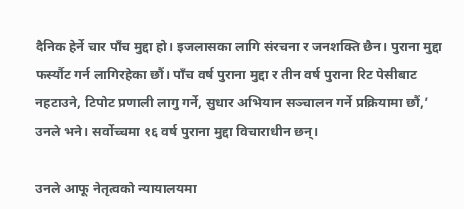दैनिक हेर्ने चार पाँच मुद्दा हो। इजलासका लागि संरचना र जनशक्ति छैन। पुराना मुद्दा फर्स्यौट गर्न लागिरहेका छौं। पाँच वर्ष पुराना मुद्दा र तीन वर्ष पुराना रिट पेसीबाट नहटाउने, टिपोट प्रणाली लागु गर्ने, सुधार अभियान सञ्चालन गर्ने प्रक्रियामा छौं,’ उनले भने। सर्वोच्चमा १६ वर्ष पुराना मुद्दा विचाराधीन छन्।

उनले आफू नेतृत्वको न्यायालयमा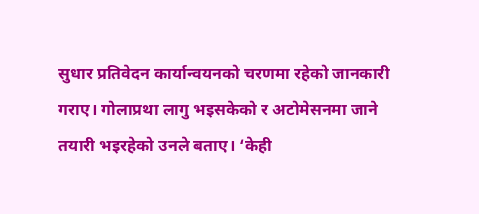सुधार प्रतिवेदन कार्यान्वयनको चरणमा रहेको जानकारी गराए। गोलाप्रथा लागु भइसकेको र अटोमेसनमा जाने तयारी भइरहेको उनले बताए। ‘केही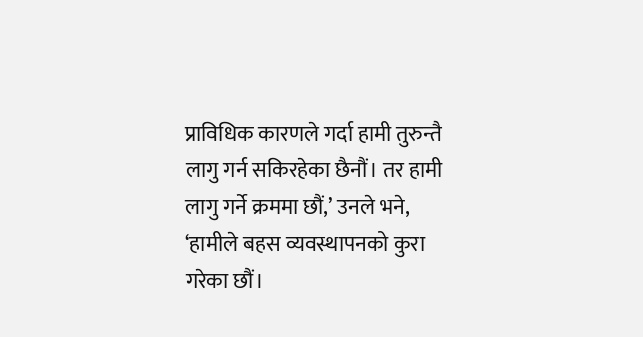प्राविधिक कारणले गर्दा हामी तुरुन्तै लागु गर्न सकिरहेका छैनौं। तर हामी लागु गर्ने क्रममा छौं,’ उनले भने, ‘हामीले बहस व्यवस्थापनको कुरा गरेका छौं।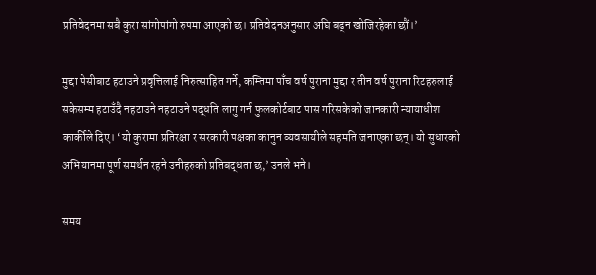प्रतिवेदनमा सबै कुरा सांगोपांगो रुपमा आएको छ। प्रतिवेदनअनुसार अघि बढ्न खोजिरहेका छौं।’

मुद्दा पेसीबाट हटाउने प्रवृत्तिलाई निरुत्साहित गर्ने, कम्तिमा पाँच वर्ष पुराना मुद्दा र तीन वर्ष पुराना रिटहरुलाई सकेसम्म हटाउँदै नहटाउने नहटाउने पद्धति लागु गर्न फुलकोर्टबाट पास गरिसकेको जानकारी न्यायाधीश कार्कीले दिए। ‘यो कुरामा प्रतिरक्षा र सरकारी पक्षका कानुन व्यवसायीले सहमति जनाएका छन्। यो सुधारको अभियानमा पूर्ण समर्थन रहने उनीहरुको प्रतिबद्धता छ,’ उनले भने।

समय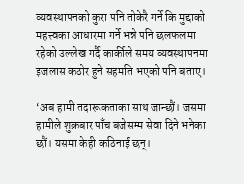व्यवस्थापनको कुरा पनि तोकेरै गर्ने कि मुद्दाको महत्त्वका आधारमा गर्ने भन्ने पनि छलफलमा रहेको उल्लेख गर्दै कार्कीले समय व्यवस्थापनमा इजलास कठोर हुने सहमति भएको पनि बताए।

‘अब हामी तदारूकताका साथ जान्छौं। जसमा हामीले शुक्रबार पाँच बजेसम्म सेवा दिने भनेका छौं। यसमा केही कठिनाई छन्।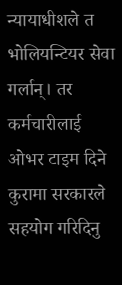न्यायाधीशले त भोलियन्टियर सेवा गर्लान्। तर कर्मचारीलाई ओभर टाइम दिने कुरामा सरकारले सहयोग गरिदिनु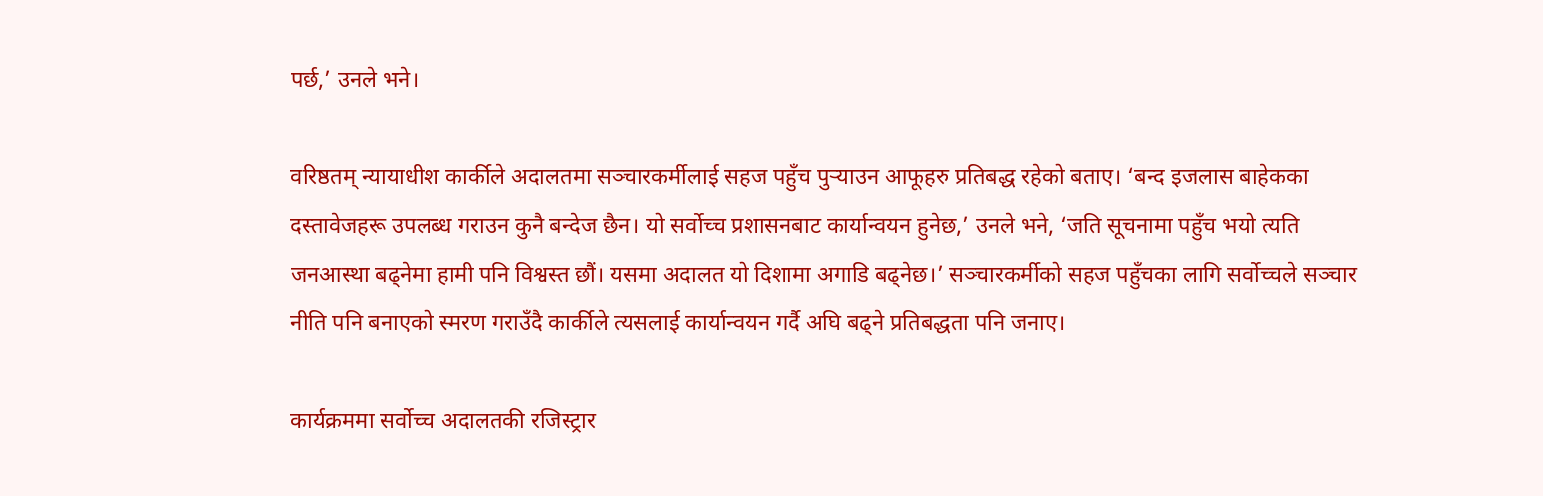पर्छ,’ उनले भने।

वरिष्ठतम् न्यायाधीश कार्कीले अदालतमा सञ्चारकर्मीलाई सहज पहुँच पुर्‍याउन आफूहरु प्रतिबद्ध रहेको बताए। ‘बन्द इजलास बाहेकका दस्तावेजहरू उपलब्ध गराउन कुनै बन्देज छैन। यो सर्वोच्च प्रशासनबाट कार्यान्वयन हुनेछ,’ उनले भने, ‘जति सूचनामा पहुँच भयो त्यति जनआस्था बढ्नेमा हामी पनि विश्वस्त छौं। यसमा अदालत यो दिशामा अगाडि बढ्नेछ।’ सञ्चारकर्मीको सहज पहुँचका लागि सर्वोच्चले सञ्चार नीति पनि बनाएको स्मरण गराउँदै कार्कीले त्यसलाई कार्यान्वयन गर्दै अघि बढ्ने प्रतिबद्धता पनि जनाए।

कार्यक्रममा सर्वोच्च अदालतकी रजिस्ट्रार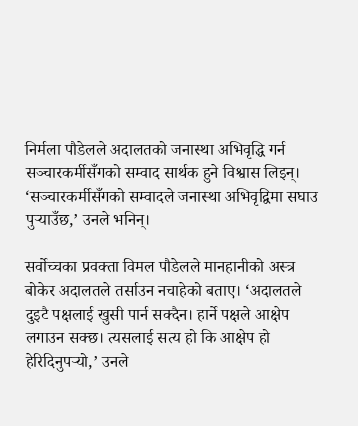निर्मला पौडेलले अदालतको जनास्था अभिवृद्धि गर्न सञ्चारकर्मीसँगको सम्वाद सार्थक हुने विश्वास लिइन्। ‘सञ्चारकर्मीसँगको सम्वादले जनास्था अभिवृद्विमा सघाउ पुर्‍याउँछ,’ उनले भनिन्।

सर्वोच्चका प्रवक्ता विमल पौडेलले मानहानीको अस्त्र बोकेर अदालतले तर्साउन नचाहेको बताए। ‘अदालतले दुइटै पक्षलाई खुसी पार्न सक्दैन। हार्ने पक्षले आक्षेप लगाउन सक्छ। त्यसलाई सत्य हो कि आक्षेप हो हेरिदिनुपर्‍यो,’ उनले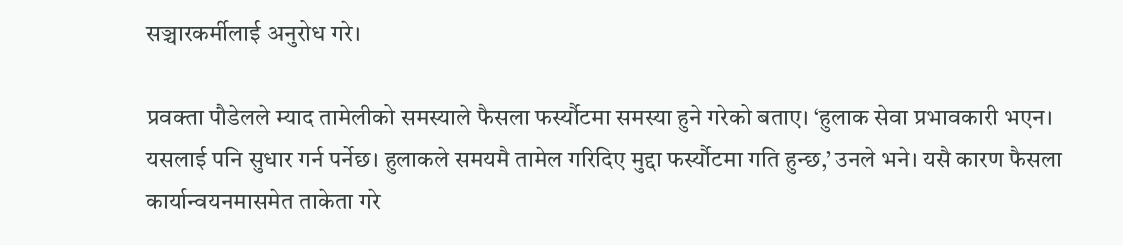सञ्चारकर्मीलाई अनुरोध गरे।

प्रवक्ता पौडेलले म्याद तामेलीको समस्याले फैसला फर्स्यौटमा समस्या हुने गरेको बताए। ‘हुलाक सेवा प्रभावकारी भएन। यसलाई पनि सुधार गर्न पर्नेछ। हुलाकले समयमै तामेल गरिदिए मुद्दा फर्स्यौटमा गति हुन्छ,’ उनले भने। यसै कारण फैसला कार्यान्वयनमासमेत ताकेता गरे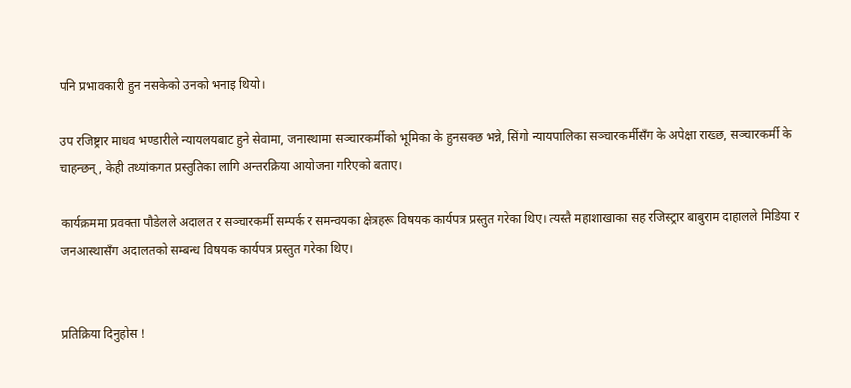पनि प्रभावकारी हुन नसकेको उनको भनाइ थियो।

उप रजिष्ट्रार माधव भण्डारीले न्यायलयबाट हुने सेवामा, जनास्थामा सञ्चारकर्मीको भूमिका के हुनसक्छ भन्ने, सिंगो न्यायपालिका सञ्चारकर्मीसँग के अपेक्षा राख्छ, सञ्चारकर्मी के चाहन्छन्, केही तथ्यांकगत प्रस्तुतिका लागि अन्तरक्रिया आयोजना गरिएको बताए।

कार्यक्रममा प्रवक्ता पौडेलले अदालत र सञ्चारकर्मी सम्पर्क र समन्वयका क्षेत्रहरू विषयक कार्यपत्र प्रस्तुत गरेका थिए। त्यस्तै महाशाखाका सह रजिस्ट्रार बाबुराम दाहालले मिडिया र जनआस्थासँग अदालतको सम्बन्ध विषयक कार्यपत्र प्रस्तुत गरेका थिए।


प्रतिक्रिया दिनुहोस !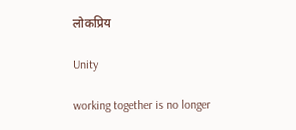लोकप्रिय

Unity

working together is no longer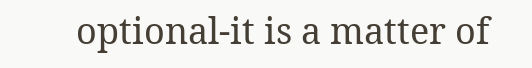optional-it is a matter of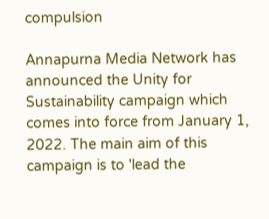compulsion

Annapurna Media Network has announced the Unity for Sustainability campaign which comes into force from January 1, 2022. The main aim of this campaign is to 'lead the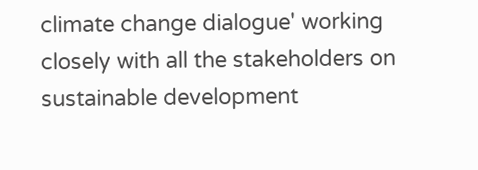climate change dialogue' working closely with all the stakeholders on sustainable development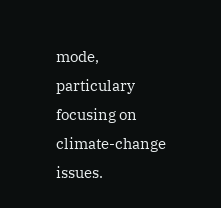mode, particulary focusing on climate-change issues.